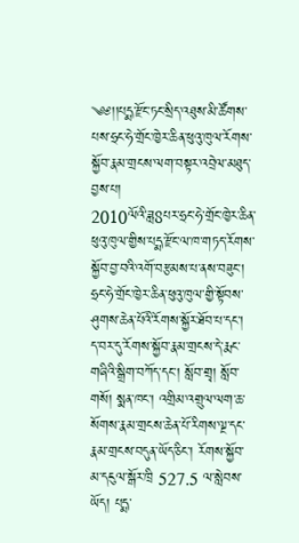༄༅།།པདྨ་རྫོང་ཏང་སྲིད་འཐུས་མི་ཚོགས་པས་ཧྲང་ཧེ་གྲོང་ཁྱེར་ཆིན་ཕུའུ་ཁུལ་རོགས་སྐྱོབ་རྣམ་གྲངས་ལག་བསྟར་འབྲེལ་མཐུད་བྱས་པ།
2010ལོའི་ཟླ8པར་ཧྲང་ཧེ་གྲོང་ཁྱེར་ཆིན་ཕུའུ་ཁུལ་གྱིས་པདྨ་རྫོང་ལ་ཁ་གཏད་རོགས་སྐྱོབ་བྱ་བའི་འགོ་བརྩམས་པ་ནས་བཟུང་། ཧྲང་ཧེ་གྲོང་ཁྱེར་ཆིན་ཕུའུ་ཁུལ་གྱི་སྟོབས་ཤུགས་ཆེན་པོའི་རོགས་སྐྱོར་ཐོབ་པ་དང་། ད་བར་དུ་རོགས་སྐྱོབ་རྣམ་གྲངས་དེ་རྨང་གཞིའི་སྒྲིག་བཀོད་དང་། སློབ་གྲྭ། སློབ་གསོ། སྨན་ཁང་། འགྲིམ་འགྲུལ་ལག་ཆ་སོགས་རྣམ་གྲངས་ཆེན་པོ་རིགས་ལྔ་དང་རྣམ་གྲངས་བདུན་ཡོད་ཅིང་། རོགས་སྐྱོབ་མ་དངུལ་སྒོར་ཁྲི 527.5 ལ་སླེབས་ཡོད། པདྨ་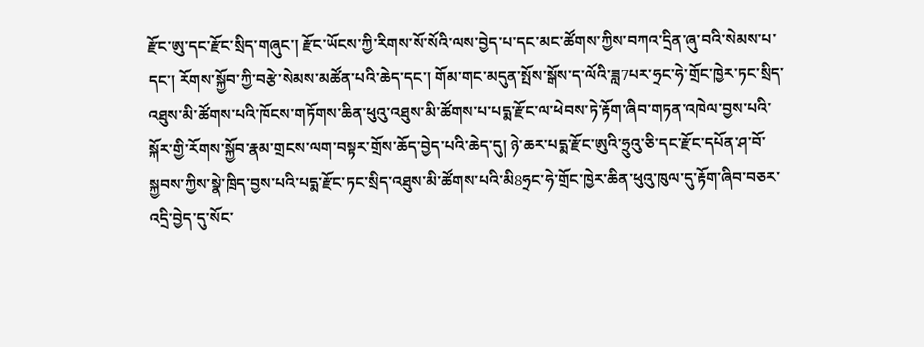རྫོང་ཨུ་དང་རྫོང་སྲིད་གཞུང་། རྫོང་ཡོངས་ཀྱི་རིགས་སོ་སོའི་ལས་བྱེད་པ་དང་མང་ཚོགས་ཀྱིས་བཀའ་དྲིན་ཞུ་བའི་སེམས་པ་དང་། རོགས་སྐྱོབ་ཀྱི་བརྩེ་སེམས་མཚོན་པའི་ཆེད་དང་། གོམ་གང་མདུན་སྤོས་སྒོས་ད་ལོའི་ཟླ7པར་ཧྲང་ཧེ་གྲོང་ཁྱེར་ཏང་སྲིད་འཐུས་མི་ཚོགས་པའི་ཁོངས་གཏོགས་ཆིན་ཕུའུ་འཐུས་མི་ཚོགས་པ་པདྨ་རྫོང་ལ་ཕེབས་ཏེ་རྟོག་ཞིབ་གཏན་འཁེལ་བྱས་པའི་སྐོར་གྱི་རོགས་སྐྱོབ་རྣམ་གྲངས་ལག་བསྟར་གྲོས་ཆོད་བྱེད་པའི་ཆེད་དུ། ཉེ་ཆར་པདྨ་རྫོང་ཨུའི་ཧྲུའུ་ཅི་དང་རྫོང་དཔོན་ཤ་བོ་སྐྱབས་ཀྱིས་སྣེ་ཁྲིད་བྱས་པའི་པདྨ་རྫོང་ཏང་སྲིད་འཐུས་མི་ཚོགས་པའི་མི8ཧྲང་ཧེ་གྲོང་ཁྱེར་ཆིན་ཕུའུ་ཁུལ་དུ་རྟོག་ཞིབ་བཅར་འདྲི་བྱེད་དུ་སོང་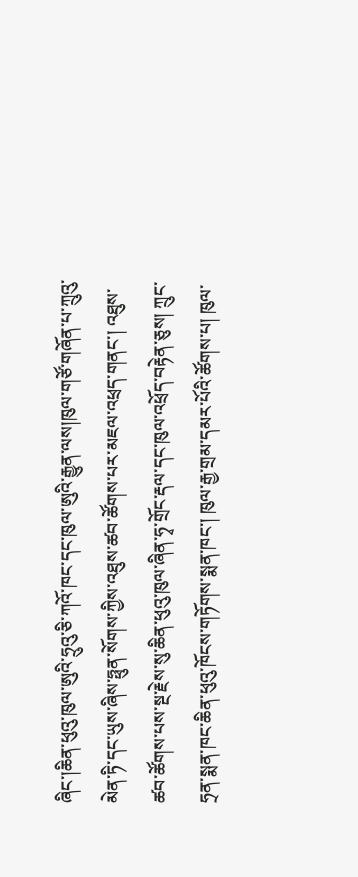ཞིང་།ཆིན་ཕུའུ་ཁུལ་ཨུའི་ཧྲུའུ་ཅི་ཀའོ་ཁང་དང་ཁུལ་ཨུའི་རྒྱུན་ལས།ཁུལ་གཙོ་གཞོན་པ་ཀྲུའུ་མེན་ཏི་དང་ཡུས་ཞིས་ཧྥུན་སོགས་ཀྱིས་འཐུས་ཚབ་ཚོགས་པར་མཇལ་འཕྲད་གནང་། འཐུས་ཚབ་ཚོགས་པས་སྔ་རྗེས་སུ་ཆིན་ཕུའུ་ཁུལ་ཞིན་ཧྭ་གྲོང་རྡལ་དང་ཁུལ་འཕྲོད་བརྟེན་ཅུས། ཀྲུང་ཧྲན་སྨན་ཁང་ཆིན་ཕུའུ་ཁོངས་གཏོགས་སྨན་ཁང་། ཁུལ་རྒྱ་གྲམ་དམར་པོའི་ཚོགས་པ། ཁུལ་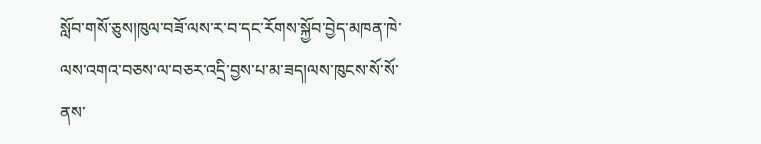སློབ་གསོ་ཅུས།ཁུལ་བཟོ་ལས་ར་བ་དང་རོགས་སྐྱོབ་བྱེད་མཁན་ཁེ་ལས་འགའ་བཅས་ལ་བཅར་འདྲི་བྱས་པ་མ་ཟད།ལས་ཁུངས་སོ་སོ་ནས་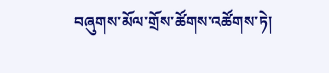བཞུགས་མོལ་གྲོས་ཚོགས་འཚོགས་ཏེ།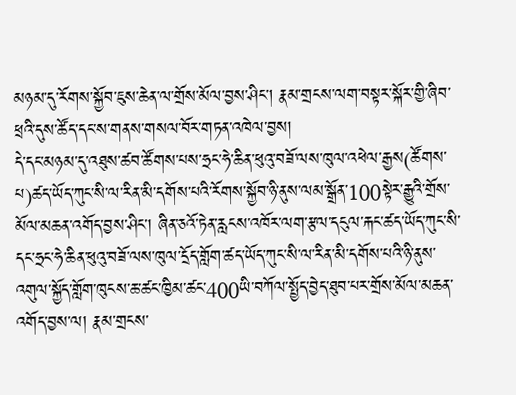མཉམ་དུ་རོགས་སྐྱོབ་ཇུས་ཆེན་ལ་གྲོས་མོལ་བྱས་ཤིང་། རྣམ་གྲངས་ལག་བསྟར་སྐོར་གྱི་ཞིབ་ཕྲའི་དུས་ཚོད་དང་ས་གནས་གསལ་བོར་གཏན་འཁེལ་བྱས།
དེ་དང་མཉམ་དུ་འཐུས་ཚབ་ཚོགས་པས་ཧྲང་ཧེ་ཆིན་ཕུའུ་བཟོ་ལས་ཁུལ་འཕེལ་རྒྱས(ཚོགས་པ)ཚད་ཡོད་ཀུང་སི་ལ་རིན་མི་དགོས་པའི་རོགས་སྐྱོབ་ཉི་ནུས་ལམ་སྒྲོན་100སྟེར་རྒྱུའི་གྲོས་མོལ་མཆན་འགོད་བྱས་ཤིང་། ཞིན་ཅའོ་ཏེན་རླངས་འཁོར་ལག་རྩལ་དངུལ་རྐང་ཚད་ཡོད་ཀུང་སི་དང་ཧྲང་ཧེ་ཆིན་ཕུའུ་བཟོ་ལས་ཁུལ་དྲོད་གློག་ཚད་ཡོད་ཀུང་སི་ལ་རིན་མི་དགོས་པའི་ཉི་ནུས་འགུལ་སྐྱོད་གློག་ཁུངས་ཆ་ཚང་ཁྱིམ་ཚང་400ཡི་བཀོལ་སྤྱོད་བྱེད་ཐུབ་པར་གྲོས་མོལ་མཆན་འགོད་བྱས་ལ། རྣམ་གྲངས་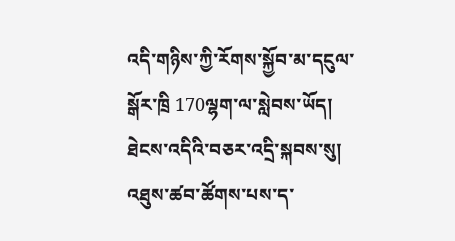འདི་གཉིས་ཀྱི་རོགས་སྐྱོབ་མ་དངུལ་སྒོར་ཁྲི 170ལྷག་ལ་སླེབས་ཡོད།
ཐེངས་འདིའི་བཅར་འདྲི་སྐབས་སུ། འཐུས་ཚབ་ཚོགས་པས་ད་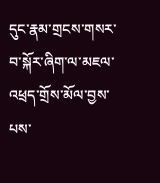དུང་རྣམ་གྲངས་གསར་བ་སྐོར་ཞིག་ལ་མཇལ་འཕྲད་གྲོས་མོལ་བྱས་པས་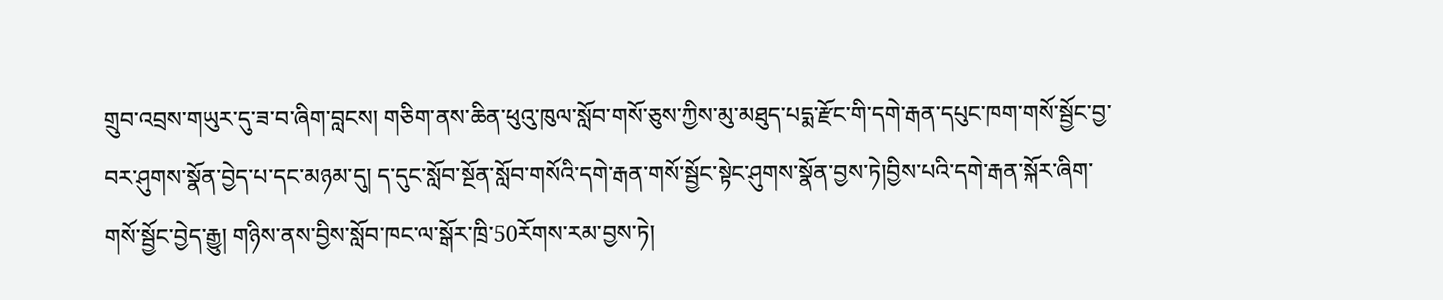གྲུབ་འབྲས་གཡུར་དུ་ཟ་བ་ཞིག་བླངས། གཅིག་ནས་ཆིན་ཕུའུ་ཁུལ་སློབ་གསོ་ཅུས་ཀྱིས་མུ་མཐུད་པདྨ་རྫོང་གི་དགེ་རྒན་དཔུང་ཁག་གསོ་སྦྱོང་བྱ་བར་ཤུགས་སྣོན་བྱེད་པ་དང་མཉམ་དུ། ད་དུང་སློབ་སྔོན་སློབ་གསོའི་དགེ་རྒན་གསོ་སྦྱོང་སྟེང་ཤུགས་སྣོན་བྱས་ཏེ།བྱིས་པའི་དགེ་རྒན་སྐོར་ཞིག་གསོ་སྦྱོང་བྱེད་རྒྱུ། གཉིས་ནས་བྱིས་སློབ་ཁང་ལ་སྒོར་ཁྲི་50རོགས་རམ་བྱས་ཏེ།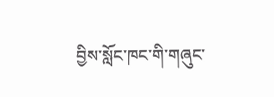བྱིས་སློང་ཁང་གི་གཞུང་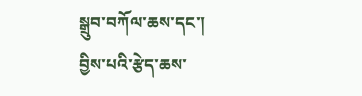སྒྲུབ་བཀོལ་ཆས་དང་། བྱིས་པའི་རྩེད་ཆས་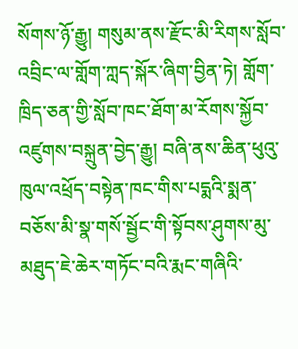སོགས་ཉོ་རྒྱུ། གསུམ་ནས་རྫོང་མི་རིགས་སློབ་འབྲིང་ལ་གློག་ཀླད་སྐོར་ཞིག་བྱིན་ཏེ། གློག་ཁྲིད་ཅན་གྱི་སློབ་ཁང་ཐོག་མ་རོགས་སྐྱོབ་འཛུགས་བསྐྲུན་བྱེད་རྒྱུ། བཞི་ནས་ཆིན་ཕུའུ་ཁུལ་འཕྲོད་བསྟེན་ཁང་གིས་པདྨའི་སྨན་བཅོས་མི་སྣ་གསོ་སྦྱོང་གི་སྟོབས་ཤུགས་མུ་མཐུད་ཇེ་ཆེར་གཏོང་བའི་རྨང་གཞིའི་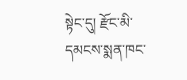སྟེང་དུ། རྫོང་མི་དམངས་སྨན་ཁང་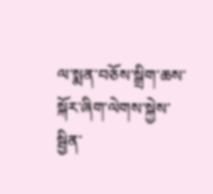ལ་སྨན་བཅོས་སྒྲིག་ཆས་སྐོར་ཞིག་ལེགས་སྐྱེས་སྦྱིན་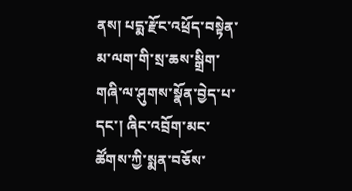ནས། པདྨ་རྫོང་འཕྲོད་བསྟེན་མ་ལག་གི་སྲ་ཆས་སྒྲིག་གཞི་ལ་ཤུགས་སྣོན་བྱེད་པ་དང་། ཞིང་འབྲོག་མང་ཚོགས་ཀྱི་སྨན་བཅོས་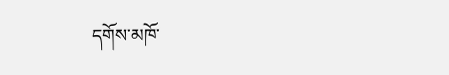དགོས་མཁོ་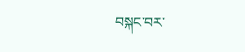བསྐང་བར་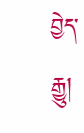བྱེད་རྒྱུ།